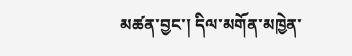མཚན་བྱང་། དིལ་མགོན་མཁྱེན་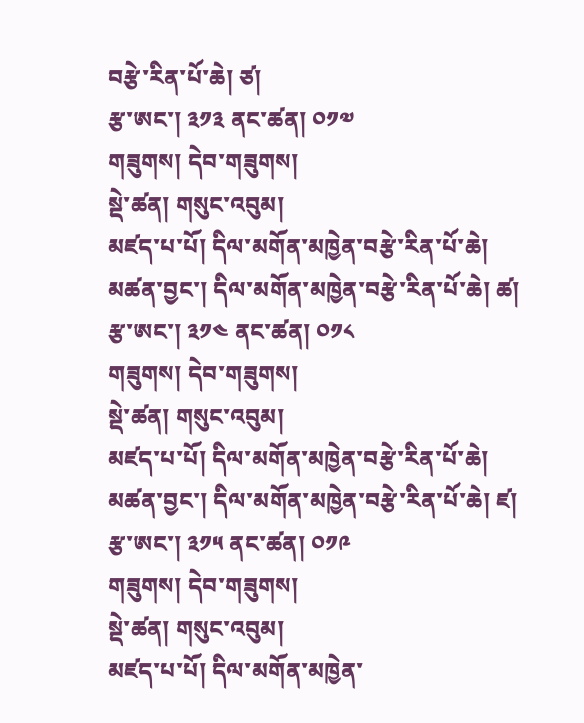བརྩེ་རིན་པོ་ཆེ། ཙ།
རྩ་ཨང་། ༣༡༣ ནང་ཚན། ༠༡༧
གཟུགས། དེབ་གཟུགས།
སྡེ་ཚན། གསུང་འབུམ།
མཛད་པ་པོ། དིལ་མགོན་མཁྱེན་བརྩེ་རིན་པོ་ཆེ།
མཚན་བྱང་། དིལ་མགོན་མཁྱེན་བརྩེ་རིན་པོ་ཆེ། ཚ།
རྩ་ཨང་། ༣༡༤ ནང་ཚན། ༠༡༨
གཟུགས། དེབ་གཟུགས།
སྡེ་ཚན། གསུང་འབུམ།
མཛད་པ་པོ། དིལ་མགོན་མཁྱེན་བརྩེ་རིན་པོ་ཆེ།
མཚན་བྱང་། དིལ་མགོན་མཁྱེན་བརྩེ་རིན་པོ་ཆེ། ཛ།
རྩ་ཨང་། ༣༡༥ ནང་ཚན། ༠༡༩
གཟུགས། དེབ་གཟུགས།
སྡེ་ཚན། གསུང་འབུམ།
མཛད་པ་པོ། དིལ་མགོན་མཁྱེན་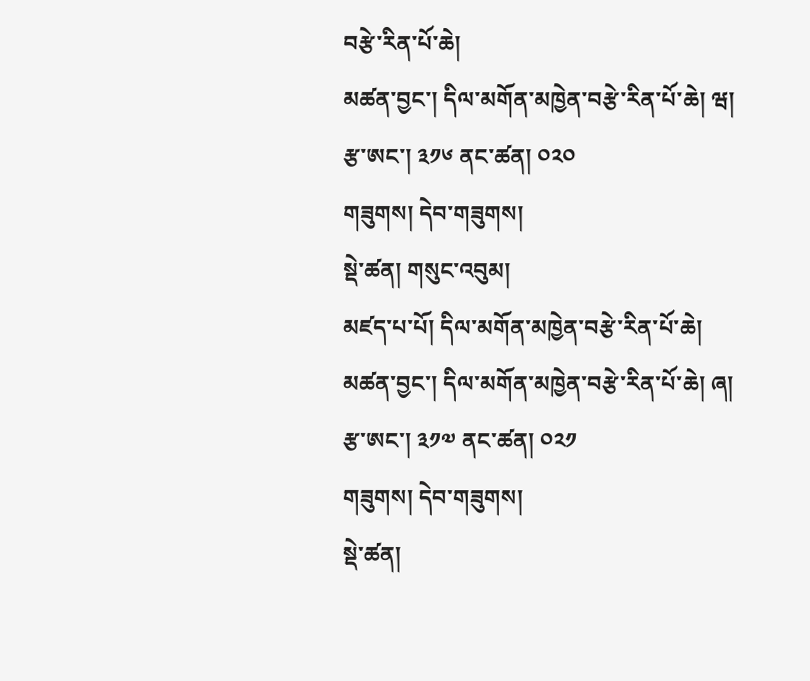བརྩེ་རིན་པོ་ཆེ།
མཚན་བྱང་། དིལ་མགོན་མཁྱེན་བརྩེ་རིན་པོ་ཆེ། ཝ།
རྩ་ཨང་། ༣༡༦ ནང་ཚན། ༠༢༠
གཟུགས། དེབ་གཟུགས།
སྡེ་ཚན། གསུང་འབུམ།
མཛད་པ་པོ། དིལ་མགོན་མཁྱེན་བརྩེ་རིན་པོ་ཆེ།
མཚན་བྱང་། དིལ་མགོན་མཁྱེན་བརྩེ་རིན་པོ་ཆེ། ཞ།
རྩ་ཨང་། ༣༡༧ ནང་ཚན། ༠༢༡
གཟུགས། དེབ་གཟུགས།
སྡེ་ཚན།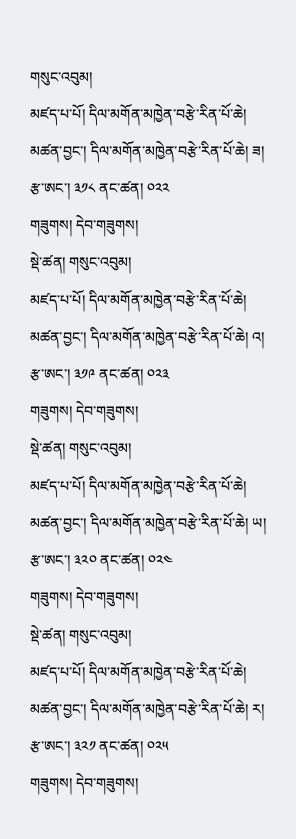གསུང་འབུམ།
མཛད་པ་པོ། དིལ་མགོན་མཁྱེན་བརྩེ་རིན་པོ་ཆེ།
མཚན་བྱང་། དིལ་མགོན་མཁྱེན་བརྩེ་རིན་པོ་ཆེ། ཟ།
རྩ་ཨང་། ༣༡༨ ནང་ཚན། ༠༢༢
གཟུགས། དེབ་གཟུགས།
སྡེ་ཚན། གསུང་འབུམ།
མཛད་པ་པོ། དིལ་མགོན་མཁྱེན་བརྩེ་རིན་པོ་ཆེ།
མཚན་བྱང་། དིལ་མགོན་མཁྱེན་བརྩེ་རིན་པོ་ཆེ། འ།
རྩ་ཨང་། ༣༡༩ ནང་ཚན། ༠༢༣
གཟུགས། དེབ་གཟུགས།
སྡེ་ཚན། གསུང་འབུམ།
མཛད་པ་པོ། དིལ་མགོན་མཁྱེན་བརྩེ་རིན་པོ་ཆེ།
མཚན་བྱང་། དིལ་མགོན་མཁྱེན་བརྩེ་རིན་པོ་ཆེ། ཡ།
རྩ་ཨང་། ༣༢༠ ནང་ཚན། ༠༢༤
གཟུགས། དེབ་གཟུགས།
སྡེ་ཚན། གསུང་འབུམ།
མཛད་པ་པོ། དིལ་མགོན་མཁྱེན་བརྩེ་རིན་པོ་ཆེ།
མཚན་བྱང་། དིལ་མགོན་མཁྱེན་བརྩེ་རིན་པོ་ཆེ། ར།
རྩ་ཨང་། ༣༢༡ ནང་ཚན། ༠༢༥
གཟུགས། དེབ་གཟུགས།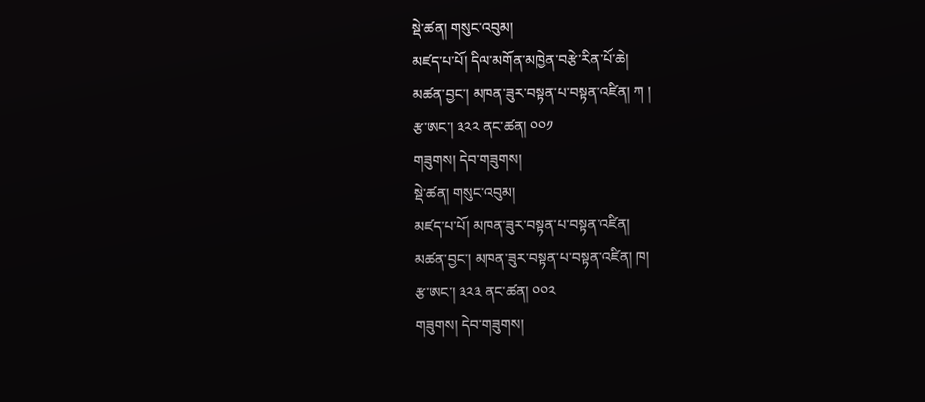སྡེ་ཚན། གསུང་འབུམ།
མཛད་པ་པོ། དིལ་མགོན་མཁྱེན་བརྩེ་རིན་པོ་ཆེ།
མཚན་བྱང་། མཁན་ཟུར་བསྟན་པ་བསྟན་འཛིན། ཀ །
རྩ་ཨང་། ༣༢༢ ནང་ཚན། ༠༠༡
གཟུགས། དེབ་གཟུགས།
སྡེ་ཚན། གསུང་འབུམ།
མཛད་པ་པོ། མཁན་ཟུར་བསྟན་པ་བསྟན་འཛིན།
མཚན་བྱང་། མཁན་ཟུར་བསྟན་པ་བསྟན་འཛིན། ཁ།
རྩ་ཨང་། ༣༢༣ ནང་ཚན། ༠༠༢
གཟུགས། དེབ་གཟུགས།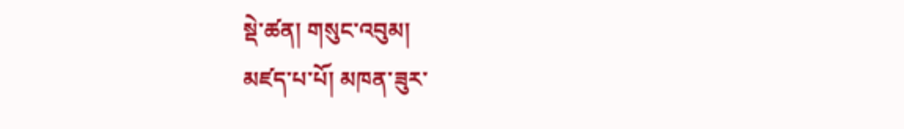སྡེ་ཚན། གསུང་འབུམ།
མཛད་པ་པོ། མཁན་ཟུར་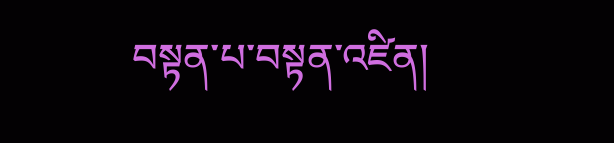བསྟན་པ་བསྟན་འཛིན།